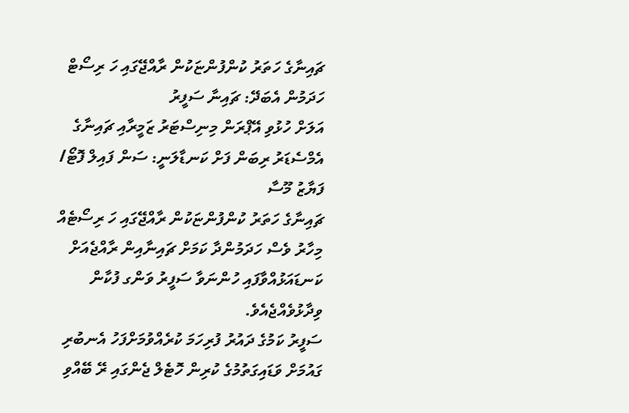ޗައިނާގެ ހަތަރު ކުންފުންޏަކުން ރާއްޖޭގައި ހަ ރިސޯޓް ހަދަމުން އެބަދޭ: ޗައިނާ ސަފީރު
އަލަށް ހުޅުވި އޭޕްރަން މިނިސްޓަރު ޒަމީރާއި ޗައިނާގެ އެމްސެޑަރު ރިބަން ފަށް ކަނޑާލަނީ: ސަން ފައިލް ފޮޓޯ/ ފަޔާޒު މޫސާ
ޗައިނާގެ ހަތަރު ކުންފުންޏަކުން ރާއްޖޭގައި ހަ ރިސޯޓެއް މިހާރު ވެސް ހަދަމުންދާ ކަމަށް ޗައިނާއިން ރާއްޖެއަށް ކަނޑައަޅުއްވާފައި ހުންނަވާ ސަފީރު ވަންގ ފުކާން ވިދާޅުވެއްޖެއެވެ.
ސަފީރު ކަމުގެ ދައުރު ފުރިހަމަ ކުރެއްވުމަށްފަހު އެނބުރި ގައުމަށް ވަޑައިގަތުމުގެ ކުރިން ހޮޓެލް ޖެންގައި ރޭ ބޭއްވި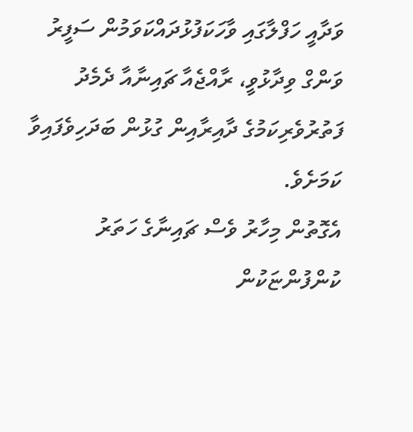ވަދާއީ ހަފްލާގައި ވާހަކަފުޅުދައްކަވަމުން ސަފީރު ވަންގް ވިދާޅުވީ، ރާއްޖެއާ ޗައިނާއާ ދެމެދު ފަތުރުވެރިކަމުގެ ދާއިރާއިން ގުޅުން ބަދަހިވެފައިވާ ކަމަށެވެ.
އެގޮތުން މިހާރު ވެސް ޗައިނާގެ ހަތަރު ކުންފުންޏަކުން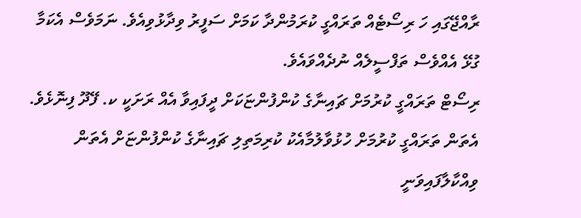ރާއްޖޭގައި ހަ ރިސޯޓެއް ތަރައްގީ ކުރަމުންދާ ކަމަށް ސަފީރު ވިދާޅުވިއެވެ. ނަމަވެސް އެކަމާ ގުޅޭ އެއްވެސް ތަފްސީލެއް ނުދެއްވައެވެ.
ރިސޯޓް ތަރައްގީ ކުރުމަށް ޗައިނާގެ ކުންފުންޏަކަށް ދީފައިވާ އެއް ރަށަކީ ކ. ފޭދޫ ފިނޮޅެވެ. އެތަން ތަރައްގީ ކުރުމަށް ހުޅުވާލުމާއެކު ކުރިމަތިލި ޗައިނާގެ ކުންފުންޏަށް އެތަން ވިއްކާލާފައިވަނީ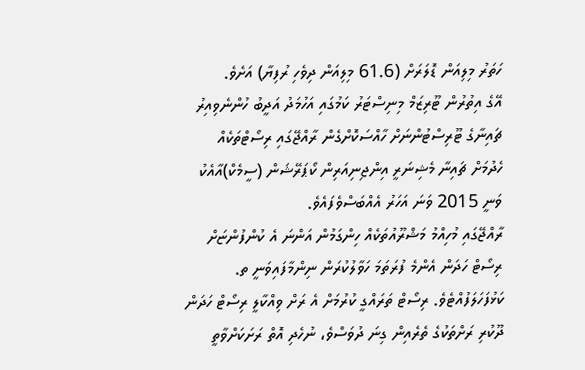ހަތަރު މިލިއަން ޑޮލަރަށް (61.6 މިލިއަން ދިވެހި ރުފިޔާ) އަށެވެ.
އޭގެ އިތުރުން ޓޫރިޒަމް މިނިސްޓަރު ކަމުގައި އަހުމަދު އަދީބު ހުންނެވިއިރު ޗައިނާގެ ޓޫރިސްޓުންނަށް ހާއްސަކޮށްގެން ރާއްޖޭގައި ރިސޯޓްތަކެއް ހެދުމަށް ޗައިނާ މެޝިނަރީ އިންޖިނިއަރިން ކޯޕަރޭޝަން (ސީމެކް)އާއެކު ވަނީ 2015 ވަނަ އަހަރު އެއްބަސްވެފައެވެ.
ރާއްޖޭގައި މުހިއްމު މަޝްރޫއުތަކެއް ހިންގަމުން އަންނަ އެ ކުންފުންޏަށް ރިސޯޓް ހަދަން އެންމެ ފުރަތަމަ ހަވާލުކުރަން ނިންމާފައިވަނީ ތ. ކަޅުފަހަލަފުއްޓެވެ. ރިސޯޓް ތަރައްގީ ކުރުމަށް އެ ރަށް ވިއްކާލީ ރިސޯޓް ހަދަން ދޫކުރި ރަށްތަކުގެ ތެރެއިން ގިނަ ދުވަސްވެ، ނުހެދި އޮތް ރަށަކަށްވާތީ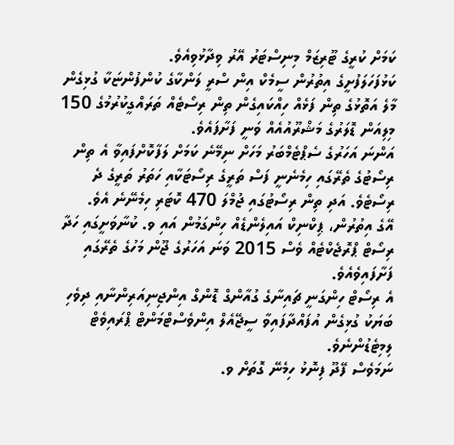ކަމަށް ކުރީގެ ޓޫރިޒަމް މިނިސްޓަރު އޭރު ވިދާޅުވިއެވެ.
ކަޅުފަހަލަފުށީގެ އިތުރުން ސީމެކް އިން ސްރީ ލަންކާގެ ކުންފުންޏަކާ ގުޅިގެން މާލެ އަތޮޅުގެ ތިން ފަޅެއް ހިއްކައިގެން ތިން ރިސޯޓެއް ތަރައްގީކުރުމުގެ 150 މިލިއަން ޑޮލަރުގެ މަޝްރޫއުއެއް ވަނީ ފަށާފައެވެ.
އަންނަ އަހަރުގެ ސެޕްޓެމްބަރު މަހަށް ނިމޭނެ ކަމަށް ލަފާކޮށްފައިވާ އެ ތިން ރިސޯޓުގެ ތެރޭގައި ހިމެނެނީ ފަސް ތަރީގެ ރިސޯޓަކާއި ހަތަރު ތަރީގެ ދެ ރިސޯޓެވެ. އަދި ތިން ރިސޯޓުގައި ޖުމްލަ 470 ކޮޓަރި ހިމެނޭނެ އެވެ.
އޭގެ އިތުރުން، ޕިކްނިކް އައިލެންޑެއް ހިންގަމުން އައި ވ. ކުނާވަށީގައި ހަދާ ރިސޯޓް ޕްރޮޖެކްޓެއް ވެސް 2015 ވަނަ އަހަރުގެ ޖޫން މަހުގެ ތެރޭގައި ފަށާފައިވެއެވެ.
އެ ރިސޯޓް ހިންގަނީ ޗައިނާގެ ގުއާންގް ޑޮންގް އިންޖިނިއަރިންނާއި ދިވެހި ބަޔަކު ގުޅިގެން އުފައްދާފައިވާ ސީޖޭއެލް އިންވެސްޓްމަންޓް ޕްރައިވެޓް ލިމިޓެޑުންނެވެ.
ނަމަވެސް ފޭދޫ ފިނޮޅު ހިމެނޭ ގޮތަށް ވ.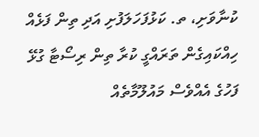ކުނާވަށި، ތ. ކަޅުފަހަލަފުށި އަދި ތިން ފަޅެއް ހިއްކައިގެން ތަރައްގީ ކުރާ ތިން ރިސޯޓާ ގުޅޭ ފަހުގެ އެއްވެސް މައުލޫމާތެއް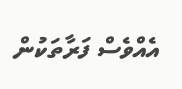އެއްވެސް ފަރާތަކުން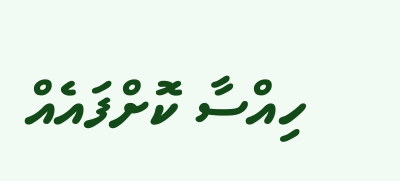ހިއްސާ ކޮށްފައެއް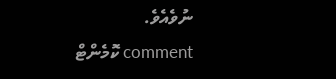ނުވެއެވެ.
comment ކޮމެންޓް